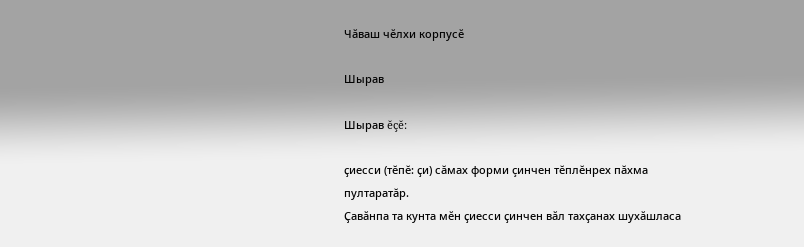Чӑваш чӗлхи корпусӗ

Шырав

Шырав ĕçĕ:

ҫиесси (тĕпĕ: ҫи) сăмах форми çинчен тĕплĕнрех пăхма пултаратăр.
Ҫавӑнпа та кунта мӗн ҫиесси ҫинчен вӑл тахҫанах шухӑшласа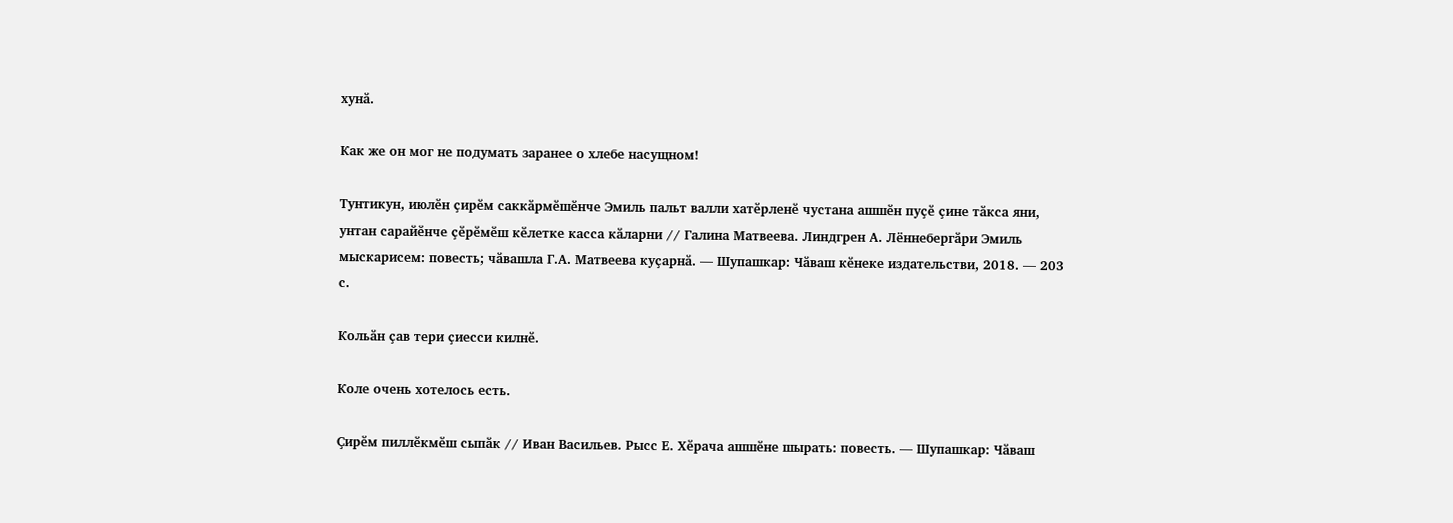хунӑ.

Как же он мог не подумать заранее о хлебе насущном!

Тунтикун, июлӗн ҫирӗм саккӑрмӗшӗнче Эмиль пальт валли хатӗрленӗ чустана ашшӗн пуҫӗ ҫине тӑкса яни, унтан сарайӗнче ҫӗрӗмӗш кӗлетке касса кӑларни // Галина Матвеева. Линдгрен А. Лённебергӑри Эмиль мыскарисем: повесть; чӑвашла Г.А. Матвеева куҫарнӑ. — Шупашкар: Чӑваш кӗнеке издательстви, 2018. — 203 с.

Кольӑн ҫав тери ҫиесси килнӗ.

Коле очень хотелось есть.

Ҫирӗм пиллӗкмӗш сыпӑк // Иван Васильев. Рысс Е. Хӗрача ашшӗне шырать: повесть. — Шупашкар: Чӑваш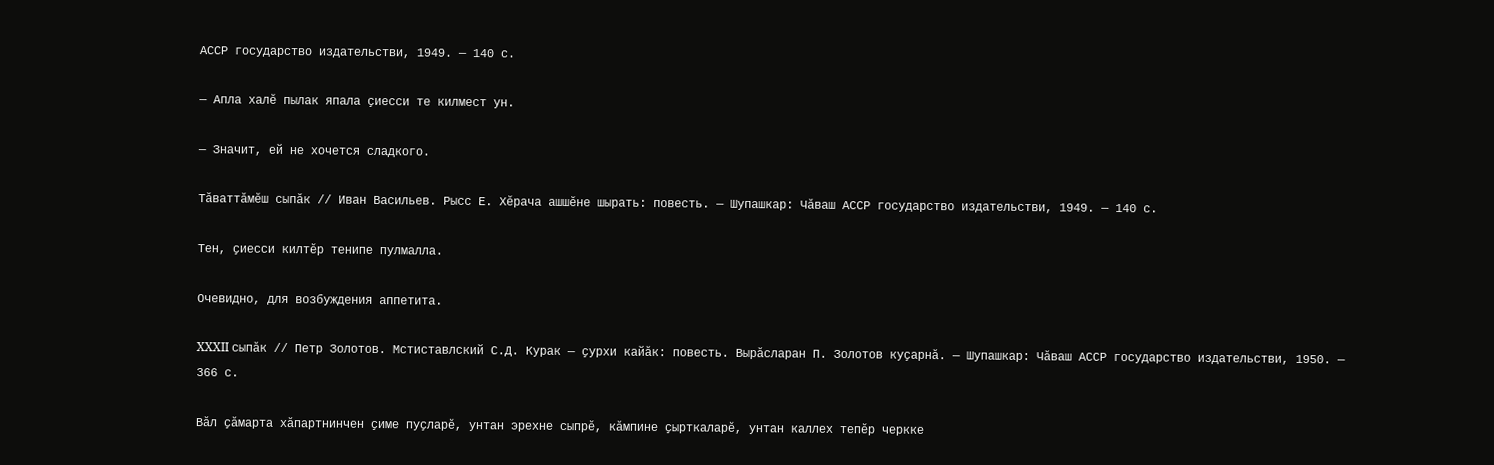АССР государство издательстви, 1949. — 140 с.

— Апла халӗ пылак япала ҫиесси те килмест ун.

— Значит, ей не хочется сладкого.

Тӑваттӑмӗш сыпӑк // Иван Васильев. Рысс Е. Хӗрача ашшӗне шырать: повесть. — Шупашкар: Чӑваш АССР государство издательстви, 1949. — 140 с.

Тен, ҫиесси килтӗр тенипе пулмалла.

Очевидно, для возбуждения аппетита.

XXXII сыпӑк // Петр Золотов. Мстиставлский С.Д. Курак — ҫурхи кайӑк: повесть. Вырӑсларан П. Золотов куҫарнӑ. — Шупашкар: Чӑваш АССР государство издательстви, 1950. — 366 с.

Вӑл ҫӑмарта хӑпартнинчен ҫиме пуҫларӗ, унтан эрехне сыпрӗ, кӑмпине ҫырткаларӗ, унтан каллех тепӗр черкке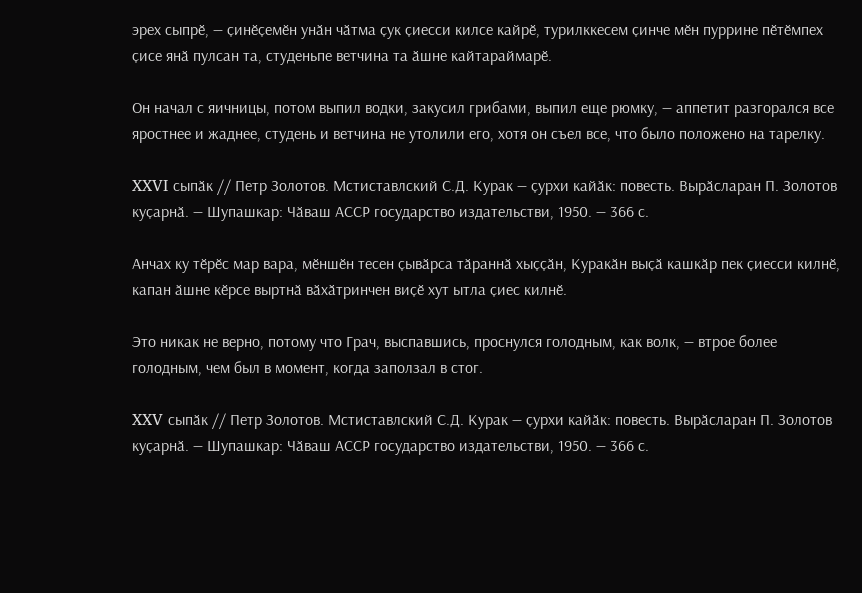эрех сыпрӗ, — ҫинӗҫемӗн унӑн чӑтма ҫук ҫиесси килсе кайрӗ, турилккесем ҫинче мӗн пуррине пӗтӗмпех ҫисе янӑ пулсан та, студеньпе ветчина та ӑшне кайтараймарӗ.

Он начал с яичницы, потом выпил водки, закусил грибами, выпил еще рюмку, — аппетит разгорался все яростнее и жаднее, студень и ветчина не утолили его, хотя он съел все, что было положено на тарелку.

XXVI сыпӑк // Петр Золотов. Мстиставлский С.Д. Курак — ҫурхи кайӑк: повесть. Вырӑсларан П. Золотов куҫарнӑ. — Шупашкар: Чӑваш АССР государство издательстви, 1950. — 366 с.

Анчах ку тӗрӗс мар вара, мӗншӗн тесен ҫывӑрса тӑраннӑ хыҫҫӑн, Куракӑн выҫӑ кашкӑр пек ҫиесси килнӗ, капан ӑшне кӗрсе выртнӑ вӑхӑтринчен виҫӗ хут ытла ҫиес килнӗ.

Это никак не верно, потому что Грач, выспавшись, проснулся голодным, как волк, — втрое более голодным, чем был в момент, когда заползал в стог.

XXV сыпӑк // Петр Золотов. Мстиставлский С.Д. Курак — ҫурхи кайӑк: повесть. Вырӑсларан П. Золотов куҫарнӑ. — Шупашкар: Чӑваш АССР государство издательстви, 1950. — 366 с.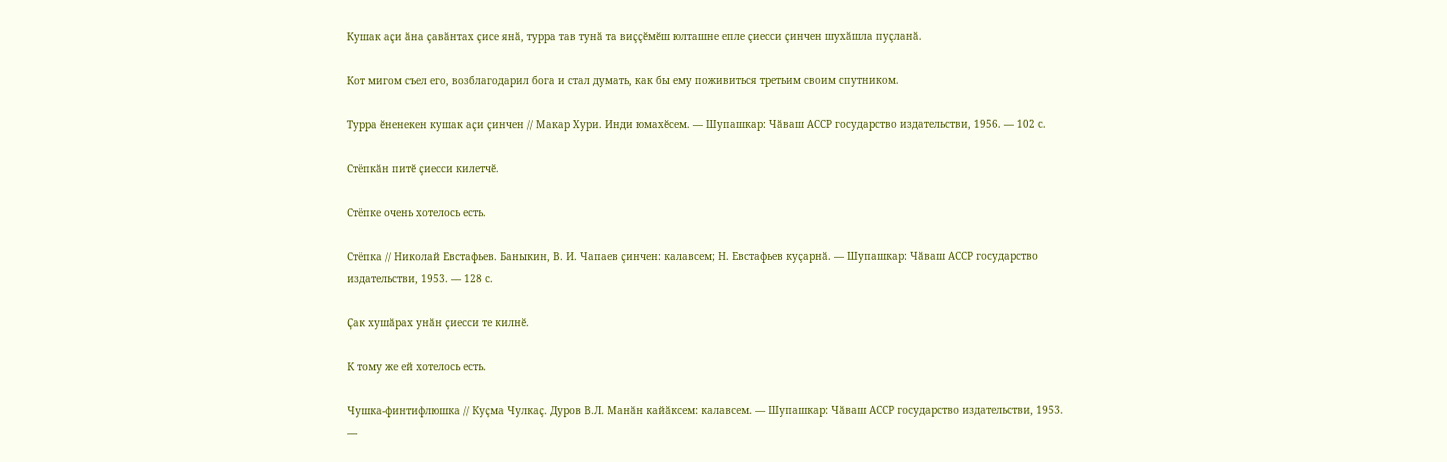Кушак аҫи ӑна ҫавӑнтах ҫисе янӑ, турра тав тунӑ та виҫҫӗмӗш юлташне епле ҫиесси ҫинчен шухӑшла пуҫланӑ.

Кот мигом съел его, возблагодарил бога и стал думать, как бы ему поживиться третьим своим спутником.

Турра ӗненекен кушак аҫи ҫинчен // Макар Хури. Инди юмахӗсем. — Шупашкар: Чӑваш АССР государство издательстви, 1956. — 102 с.

Стёпкӑн питӗ ҫиесси килетчӗ.

Стёпке очень хотелось есть.

Стёпка // Николай Евстафьев. Баныкин, В. И. Чапаев ҫинчен: калавсем; Н. Евстафьев куҫарнӑ. — Шупашкар: Чӑваш АССР государство издательстви, 1953. — 128 с.

Ҫак хушӑрах унӑн ҫиесси те килнӗ.

К тому же ей хотелось есть.

Чушка-финтифлюшка // Куҫма Чулкаҫ. Дуров В.Л. Манӑн кайӑксем: калавсем. — Шупашкар: Чӑваш АССР государство издательстви, 1953. —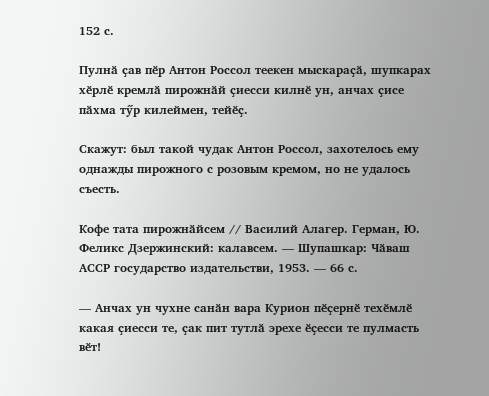152 с.

Пулнӑ ҫав пӗр Антон Россол теекен мыскараҫӑ, шупкарах хӗрлӗ кремлӑ пирожнӑй ҫиесси килнӗ ун, анчах ҫисе пӑхма тӳр килеймен, тейӗҫ.

Скажут: был такой чудак Антон Россол, захотелось ему однажды пирожного с розовым кремом, но не удалось съесть.

Кофе тата пирожнӑйсем // Василий Алагер. Герман, Ю. Феликс Дзержинский: калавсем. — Шупашкар: Чӑваш АССР государство издательстви, 1953. — 66 с.

— Анчах ун чухне санӑн вара Курион пӗҫернӗ техӗмлӗ какая ҫиесси те, ҫак пит тутлӑ эрехе ӗҫесси те пулмасть вӗт!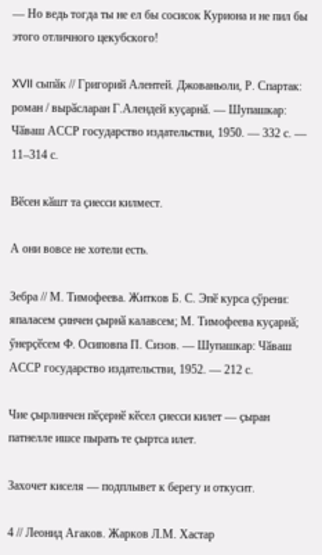— Но ведь тогда ты не ел бы сосисок Куриона и не пил бы этого отличного цекубского!

XVII сыпӑк // Григорий Алентей. Джованьоли, Р. Спартак: роман / вырӑсларан Г.Алендей куҫарнӑ. — Шупашкар: Чӑваш АССР государство издательстви, 1950. — 332 с. — 11–314 с.

Вӗсен кӑшт та ҫиесси килмест.

А они вовсе не хотели есть.

Зебра // М. Тимофеева. Житков Б. С. Эпӗ курса ҫӳрени: япаласем ҫинчен ҫырнӑ калавсем; М. Тимофеева куҫарнӑ; ӳнерҫӗсем Ф. Осиповпа П. Сизов. — Шупашкар: Чӑваш АССР государство издательстви, 1952. — 212 с.

Чие ҫырлинчен пӗҫернӗ кӗсел ҫиесси килет — ҫыран патнелле ишсе пырать те ҫыртса илет.

Захочет киселя — подплывет к берегу и откусит.

4 // Леонид Агаков. Жарков Л.М. Хастар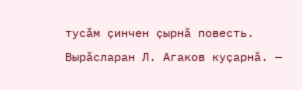тусӑм ҫинчен ҫырнӑ повесть. Вырӑсларан Л. Агаков куҫарнӑ. —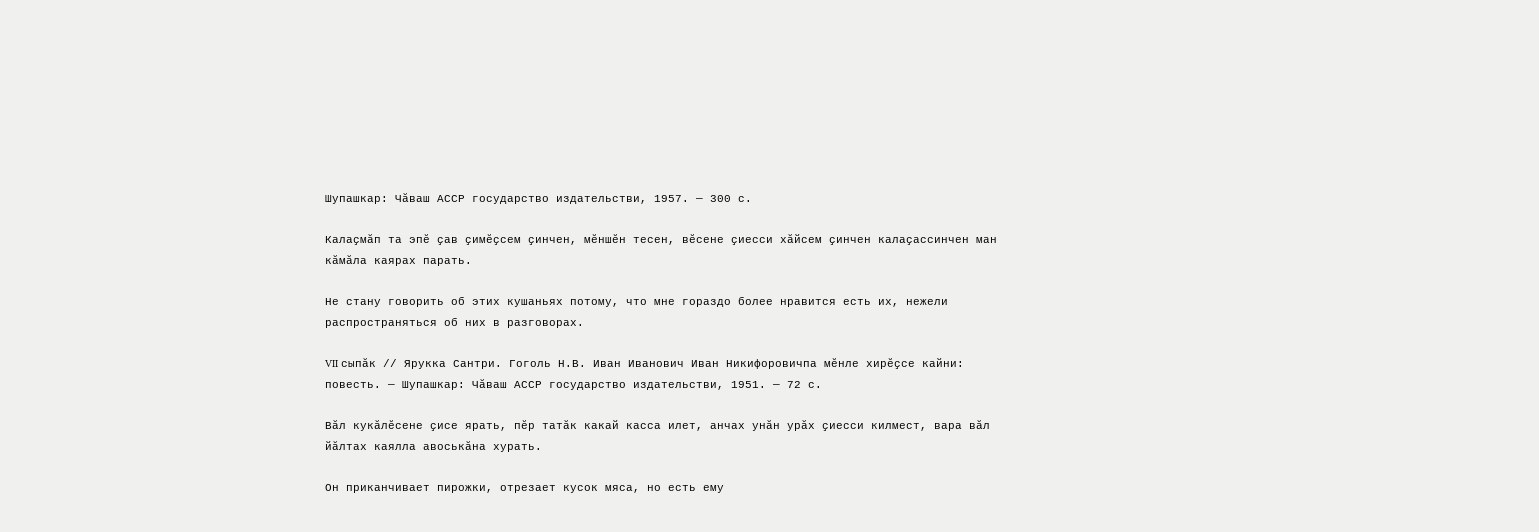Шупашкар: Чӑваш АССР государство издательстви, 1957. — 300 с.

Калаҫмӑп та эпӗ ҫав ҫимӗҫсем ҫинчен, мӗншӗн тесен, вӗсене ҫиесси хӑйсем ҫинчен калаҫассинчен ман кӑмӑла каярах парать.

Не стану говорить об этих кушаньях потому, что мне гораздо более нравится есть их, нежели распространяться об них в разговорах.

VII сыпӑк // Ярукка Сантри. Гоголь Н.В. Иван Иванович Иван Никифоровичпа мӗнле хирӗҫсе кайни: повесть. — Шупашкар: Чӑваш АССР государство издательстви, 1951. — 72 с.

Вӑл кукӑлӗсене ҫисе ярать, пӗр татӑк какай касса илет, анчах унӑн урӑх ҫиесси килмест, вара вӑл йӑлтах каялла авоськӑна хурать.

Он приканчивает пирожки, отрезает кусок мяса, но есть ему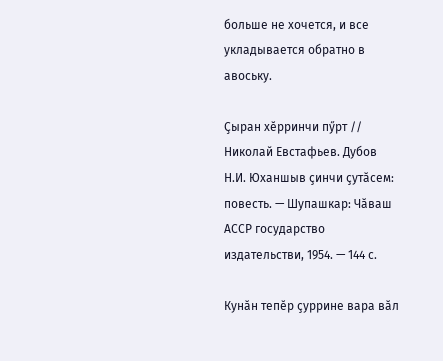больше не хочется, и все укладывается обратно в авоську.

Ҫыран хӗрринчи пӳрт // Николай Евстафьев. Дубов Н.И. Юханшыв ҫинчи ҫутӑсем: повесть. — Шупашкар: Чӑваш АССР государство издательстви, 1954. — 144 с.

Кунӑн тепӗр ҫуррине вара вӑл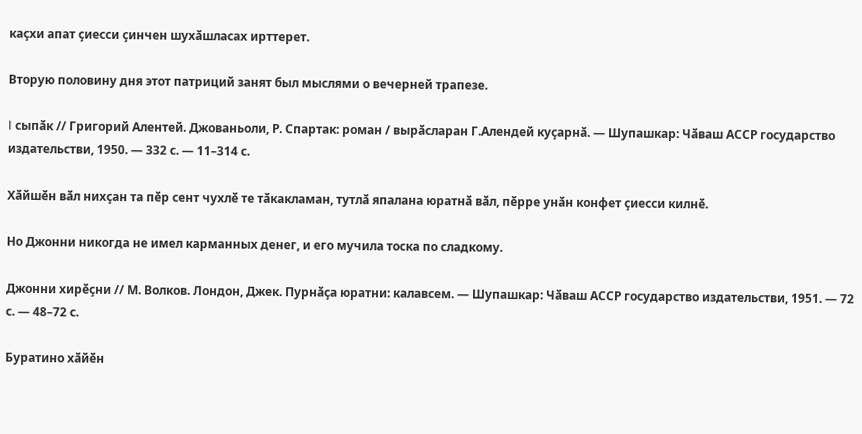каҫхи апат ҫиесси ҫинчен шухӑшласах ирттерет.

Вторую половину дня этот патриций занят был мыслями о вечерней трапезе.

I сыпӑк // Григорий Алентей. Джованьоли, Р. Спартак: роман / вырӑсларан Г.Алендей куҫарнӑ. — Шупашкар: Чӑваш АССР государство издательстви, 1950. — 332 с. — 11–314 с.

Хӑйшӗн вӑл нихҫан та пӗр сент чухлӗ те тӑкакламан, тутлӑ япалана юратнӑ вӑл, пӗрре унӑн конфет ҫиесси килнӗ.

Но Джонни никогда не имел карманных денег, и его мучила тоска по сладкому.

Джонни хирӗҫни // М. Волков. Лондон, Джек. Пурнӑҫа юратни: калавсем. — Шупашкар: Чӑваш АССР государство издательстви, 1951. — 72 с. — 48–72 с.

Буратино хӑйӗн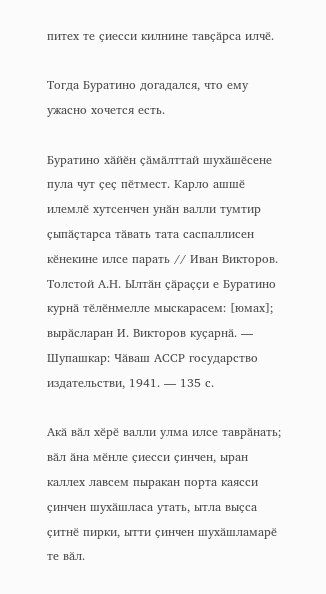питех те ҫиесси килнине тавҫӑрса илчӗ.

Тогда Буратино догадался, что ему ужасно хочется есть.

Буратино хӑйӗн ҫӑмӑлттай шухӑшӗсене пула чут ҫеҫ пӗтмест. Карло ашшӗ илемлӗ хутсенчен унӑн валли тумтир ҫыпӑҫтарса тӑвать тата саспаллисен кӗнекине илсе парать // Иван Викторов. Толстой А.Н. Ылтӑн ҫӑраҫҫи е Буратино курнӑ тӗлӗнмелле мыскарасем: [юмах]; вырӑсларан И. Викторов куҫарнӑ. — Шупашкар: Чӑваш АССР государство издательстви, 1941. — 135 с.

Акӑ вӑл хӗрӗ валли улма илсе таврӑнать; вӑл ӑна мӗнле ҫиесси ҫинчен, ыран каллех лавсем пыракан порта каясси ҫинчен шухӑшласа утать, ытла выҫса ҫитнӗ пирки, ытти ҫинчен шухӑшламарӗ те вӑл.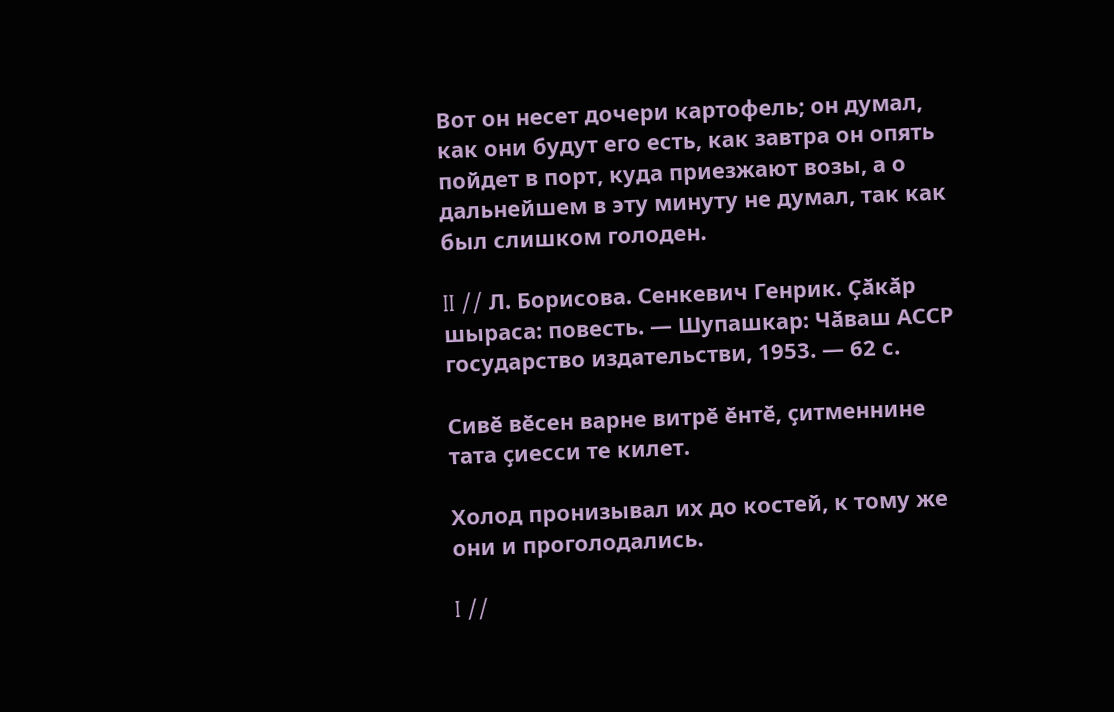Вот он несет дочери картофель; он думал, как они будут его есть, как завтра он опять пойдет в порт, куда приезжают возы, а о дальнейшем в эту минуту не думал, так как был слишком голоден.

II // Л. Борисова. Сенкевич Генрик. Ҫӑкӑр шыраса: повесть. — Шупашкар: Чӑваш АССР государство издательстви, 1953. — 62 с.

Сивӗ вӗсен варне витрӗ ӗнтӗ, ҫитменнине тата ҫиесси те килет.

Холод пронизывал их до костей, к тому же они и проголодались.

I //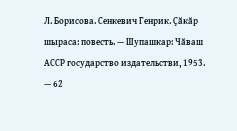Л. Борисова. Сенкевич Генрик. Ҫӑкӑр шыраса: повесть. — Шупашкар: Чӑваш АССР государство издательстви, 1953. — 62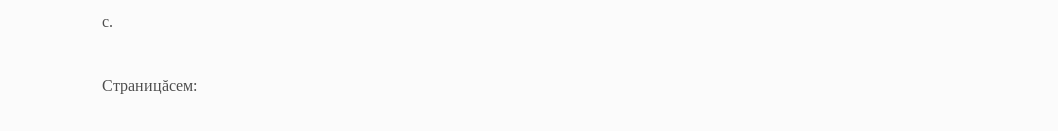с.

Страницăсем: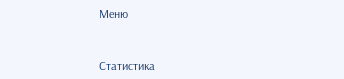Меню



Статистика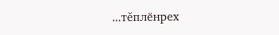...тĕплӗнрех